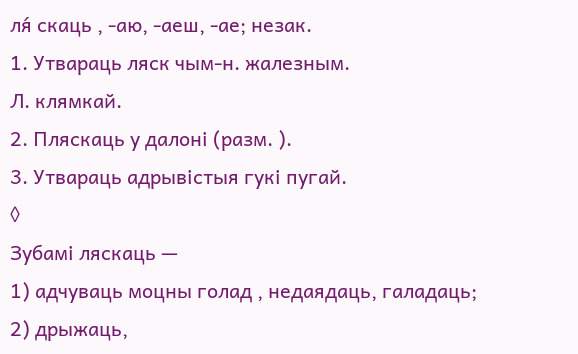ля́ скаць , -аю, -аеш, -ае; незак.
1. Утвараць ляск чым-н. жалезным.
Л. клямкай.
2. Пляскаць у далоні (разм. ).
3. Утвараць адрывістыя гукі пугай.
◊
Зубамі ляскаць —
1) адчуваць моцны голад , недаядаць, галадаць;
2) дрыжаць,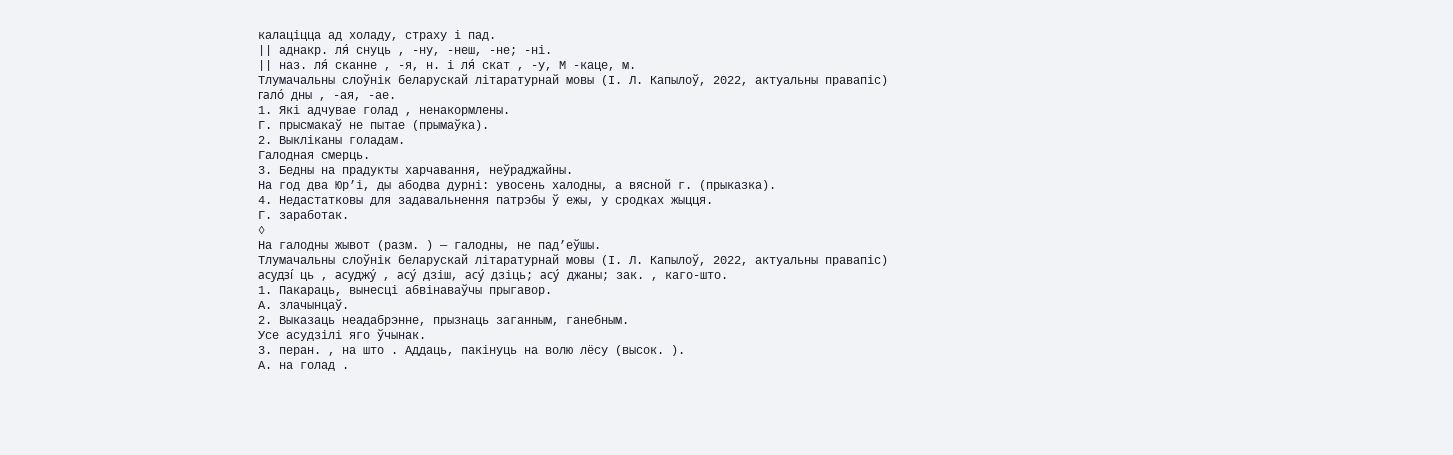калаціцца ад холаду, страху і пад.
|| аднакр. ля́ снуць , -ну, -неш, -не; -ні.
|| наз. ля́ сканне , -я, н. і ля́ скат , -у, М -каце, м.
Тлумачальны слоўнік беларускай літаратурнай мовы (І. Л. Капылоў, 2022, актуальны правапіс)
гало́ дны , -ая, -ае.
1. Які адчувае голад , ненакормлены.
Г. прысмакаў не пытае (прымаўка).
2. Выкліканы голадам.
Галодная смерць.
3. Бедны на прадукты харчавання, неўраджайны.
На год два Юр’і, ды абодва дурні: увосень халодны, а вясной г. (прыказка).
4. Недастатковы для задавальнення патрэбы ў ежы, у сродках жыцця.
Г. заработак.
◊
На галодны жывот (разм. ) — галодны, не пад’еўшы.
Тлумачальны слоўнік беларускай літаратурнай мовы (І. Л. Капылоў, 2022, актуальны правапіс)
асудзі́ ць , асуджу́ , асу́ дзіш, асу́ дзіць; асу́ джаны; зак. , каго-што.
1. Пакараць, вынесці абвінаваўчы прыгавор.
А. злачынцаў.
2. Выказаць неадабрэнне, прызнаць заганным, ганебным.
Усе асудзілі яго ўчынак.
3. перан. , на што . Аддаць, пакінуць на волю лёсу (высок. ).
А. на голад .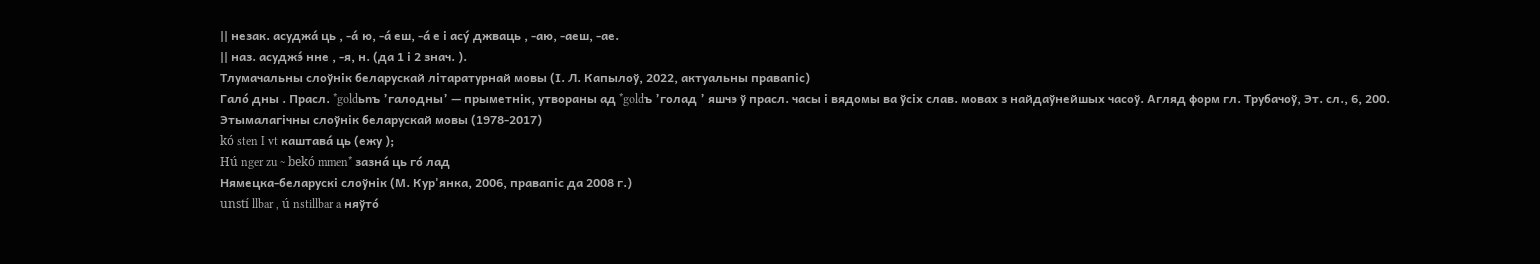|| незак. асуджа́ ць , -а́ ю, -а́ еш, -а́ е і асу́ джваць , -аю, -аеш, -ае.
|| наз. асуджэ́ нне , -я, н. (да 1 і 2 знач. ).
Тлумачальны слоўнік беларускай літаратурнай мовы (І. Л. Капылоў, 2022, актуальны правапіс)
Гало́ дны . Прасл. *goldьnъ ’галодны’ — прыметнік, утвораны ад *goldъ ’голад ’ яшчэ ў прасл. часы і вядомы ва ўсіх слав. мовах з найдаўнейшых часоў. Агляд форм гл. Трубачоў, Эт. сл., 6, 200.
Этымалагічны слоўнік беларускай мовы (1978-2017)
kó sten I vt каштава́ ць (ежу );
Hú nger zu ~ bekó mmen* зазна́ ць го́ лад
Нямецка-беларускі слоўнік (М. Кур'янка, 2006, правапіс да 2008 г.)
unstí llbar , ú nstillbar a няўто́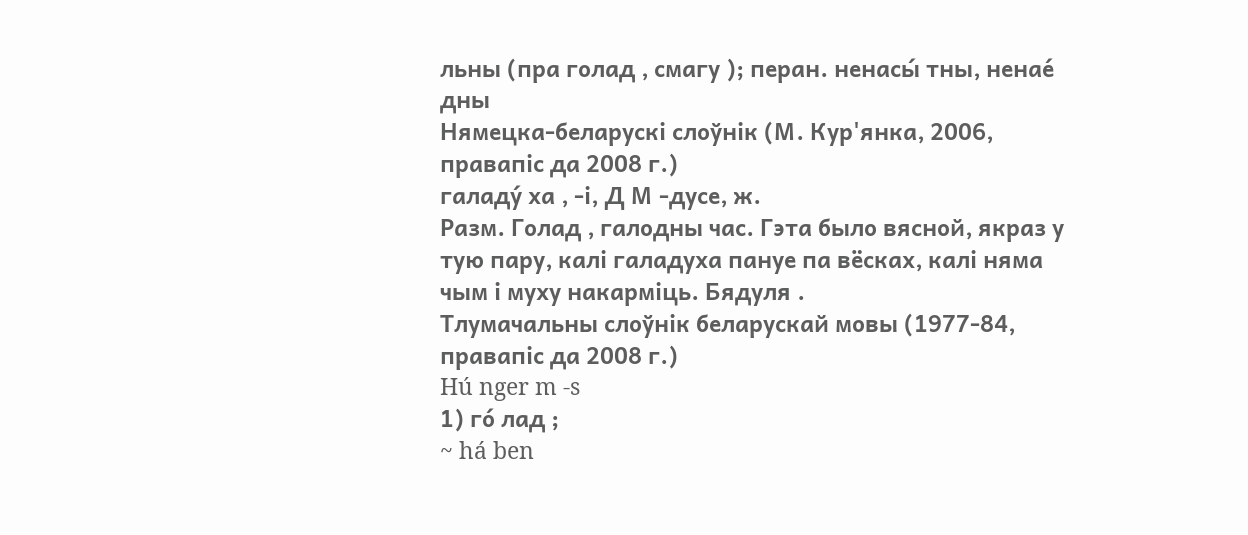льны (пра голад , смагу ); перан. ненасы́ тны, ненае́ дны
Нямецка-беларускі слоўнік (М. Кур'янка, 2006, правапіс да 2008 г.)
галаду́ ха , ‑і, Д М ‑дусе, ж.
Разм. Голад , галодны час. Гэта было вясной, якраз у тую пару, калі галадуха пануе па вёсках, калі няма чым і муху накарміць. Бядуля .
Тлумачальны слоўнік беларускай мовы (1977-84, правапіс да 2008 г.)
Hú nger m -s
1) го́ лад ;
~ há ben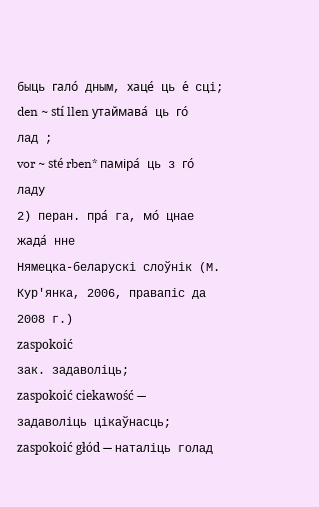быць гало́ дным, хаце́ ць е́ сці;
den ~ stí llen утаймава́ ць го́ лад ;
vor ~ sté rben* паміра́ ць з го́ ладу
2) перан. пра́ га, мо́ цнае жада́ нне
Нямецка-беларускі слоўнік (М. Кур'янка, 2006, правапіс да 2008 г.)
zaspokoić
зак. задаволіць;
zaspokoić ciekawość — задаволіць цікаўнасць;
zaspokoić głód — наталіць голад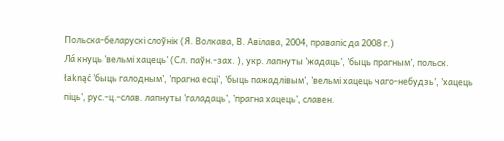Польска-беларускі слоўнік (Я. Волкава, В. Авілава, 2004, правапіс да 2008 г.)
Ла́ кнуць ’вельмі хацець’ (Сл. паўн.-зах. ), укр. лапнуты ’жадаць’, ’быць прагным’, польск. łaknąć ’быць галодным’, ’прагна есці’, ’быць пажадлівым’, ’вельмі хацець чаго-небудзь’, ’хацець піць’, рус.-ц.-слав. лапнуты ’галадаць’, ’прагна хацець’, славен.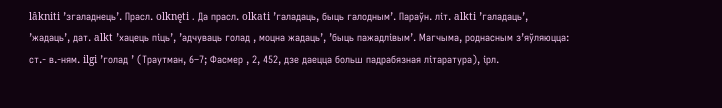lȃkniti ’згаладнець’. Прасл. olknęti . Да прасл. olkati ’галадаць, быць галодным’. Параўн. літ. alkti ’галадаць’, ’жадаць’, дат. alkt ’хацець піць’, ’адчуваць голад , моцна жадаць’, ’быць пажадлівым’. Магчыма, роднасным з’яўляюцца: ст.- в.-ням. ilgi ’голад ’ (Траутман, 6–7; Фасмер , 2, 452, дзе даецца больш падрабязная літаратура), ірл.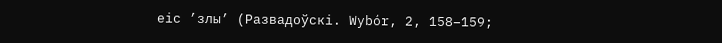еіс ’злы’ (Развадоўскі. Wybór, 2, 158–159;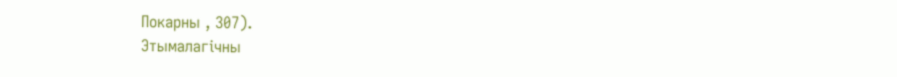Покарны , 307).
Этымалагічны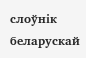слоўнік беларускай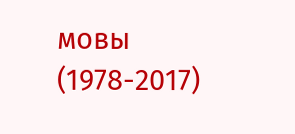мовы (1978-2017)